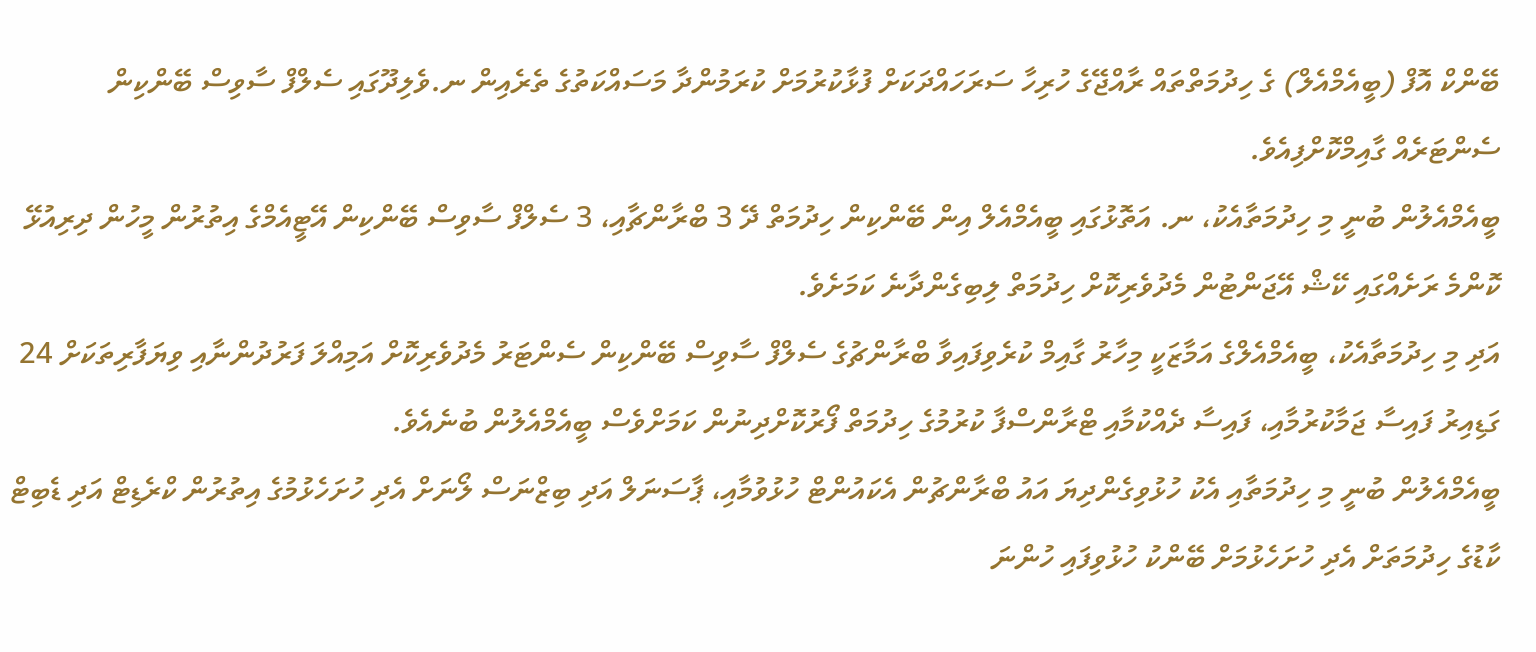ބޭންކް އޮފް (ބީއެމްއެލް) ގެ ހިދުމަތްތައް ރާއްޖޭގެ ހުރިހާ ސަރަހައްދަކަށް ފުޅާކުރުމަށް ކުރަމުންދާ މަސައްކަތުގެ ތެރެއިން ނ.ވެލިދޫގައި ސެލްފް ސާވިސް ބޭންކިން ސެންޓަރެއް ގާއިމްކޮށްފިއެވެ.
ބީއެމްއެލުން ބުނީ މި ހިދުމަތާއެކު، ނ. އަތޮޅުގައި ބީއެމްއެލް އިން ބޭންކިން ހިދުމަތް ދޭ 3 ބްރާންޗާއި، 3 ސެލްފް ސާވިސް ބޭންކިން އޭޓީއެމްގެ އިތުރުން މީހުން ދިރިއުޅޭ ކޮންމެ ރަށެއްގައި ކޭޝް އޭޖަންޓުން މެދުވެރިކޮށް ހިދުމަތް ލިބިގެންދާނެ ކަމަށެވެ.
އަދި މި ހިދުމަތާއެކު، ބީއެމްއެލްގެ އަމާޒަކީ މިހާރު ގާއިމް ކުރެވިފައިވާ ބްރާންޗުގެ ސެލްފް ސާވިސް ބޭންކިން ސެންޓަރު މެދުވެރިކޮށް އަމިއްލަ ފަރުދުންނާއި ވިޔަފާރިތަކަށް 24 ގަޑިއިރު ފައިސާ ޖަމާކުރުމާއި، ފައިސާ ދެއްކުމާއި ޓްރާންސްފާ ކުރުމުގެ ހިދުމަތް ފޯރުކޮށްދިނުން ކަމަށްވެސް ބީއެމްއެލުން ބުނެއެވެ.
ބީއެމްއެލުން ބުނީ މި ހިދުމަތާއި އެކު ހުޅުވިގެންދިޔަ އައު ބްރާންޗުން އެކައުންޓް ހުޅުވުމާއި، ޕާސަނަލް އަދި ބިޒްނަސް ލޯނަށް އެދި ހުށަހެޅުމުގެ އިތުރުން ކްރެޑިޓް އަދި ޑެބިޓް ކާޑުގެ ހިދުމަތަށް އެދި ހުށަހެޅުމަށް ބޭންކު ހުޅުވިފައި ހުންނަ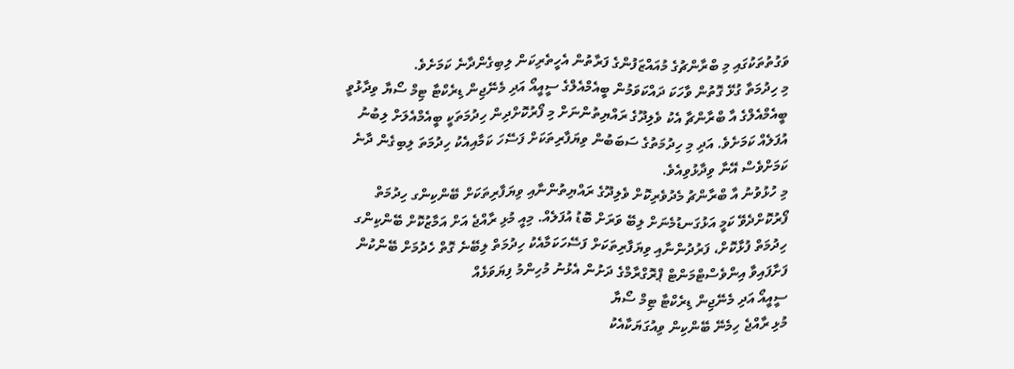ވަގުތުތަކުގައި މި ބްރާންޗުގެ މުއައްޒަފުންގެ ފަރާތުން އެހީތެރިކަން ލިބިގެންދާނެ ކަމަށެވެ.
މި ހިދުމަތާ ގުޅޭ ގޮތުން ވާހަކަ ދައްކަވަމުން ބީއެމްއެލްގެ ސީއީއޯ އަދި މެނޭޖިން ޑިރެކްޓާ ޓިމް ސޯޔާ ވިދާޅުވީ ބީއެމްއެލްގެ އާ ބްރާންޗާ އެކު ވެލިދޫގެ ރައްޔިތުންނަށް މި ފޯރުކޮށްދިން ހިދުމަތަކީ ބީއެމްއެލަށް ލިބުނު އުފަލެއް ކަމަށެވެ. އަދި މި ހިދުމަތުގެ ސަބަބުން ވިޔަފާރިތަކަށް ފަސޭހަ ކަމާއިއެކު ހިދުމަތަ ލިބިގެން ދާނެ ކަމަށްވެސް އޭނާ ވިދާޅުވިއެވެ.
މި ހުޅުވުނު އާ ބްރާންޗު މެދުވެރިކޮށް ވެލިދޫގެ ރައްޔިތުންނާއި ވިޔަފާރިތަކަށް ބޭންކިންގ ހިދުމަތް ފޯރުކޮށްދެވޭ ކަމީ އަޅުގަނޑުމެނަށް ލިބޭ ވަރަށް ބޮޑު އުފަލެއް. މިއީ މުޅި ރާއްޖެ އަށް އަމާޒުކޮށް ބޭންކިންގ ހިދުމަތް ފުޅާކޮށް، ފަރުދުންނާއި ވިޔަފާރިތަކަށް ފަސޭހަކަމާއެކު ހިދުމަތް ލިބޭނެ ގޮތް ހެދުމަށް ބޭންކުން ފަށާފައިވާ އިންވެސްޓްމަންޓް ޕްރޮގްރާމްގެ ދަށުން އެޅުނު މުހިންމު ފިޔަވަޅެއް
ސީއީއޯ އަދި މެނޭޖިން ޑިރެކްޓާ ޓިމް ސޯޔާ
މުޅި ރާއްޖެ ހިމެނޭ ބޭންކިން ވިއުގަޔަކާއެކު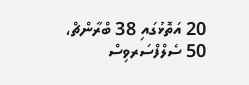20 އަތޮޅުގައި 38 ބްރާންޗް، 50 ސެލްފްސަރވިސް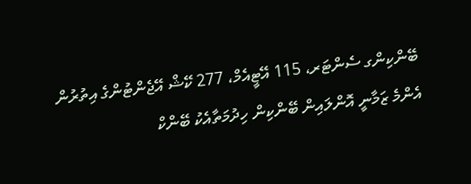ބޭންކިންގ ސެންޓަރ، 115 އޭޓީއެމް، 277 ކޭޝް އޭޖެންޓުންގެ އިތުރުން އެންމެ ޒަމާނީ އޮންލައިން ބޭންކިން ހިދުމަތާއެކު ބޭންކް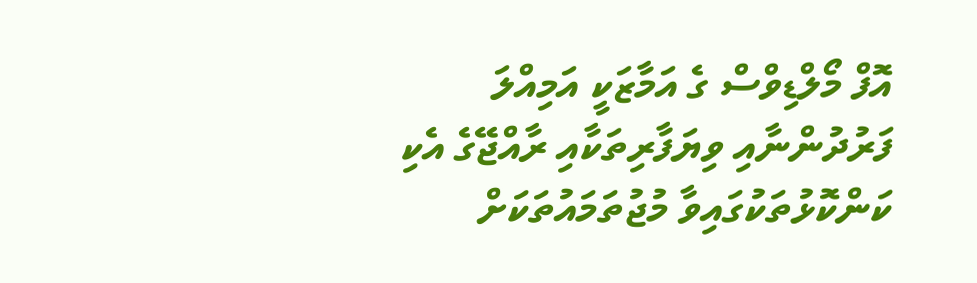އޮފް މޯލްޑިވްސް ގެ އަމާޒަކީ އަމިއްލަ ފަރުދުންނާއި ވިޔަފާރިތަކާއި ރާއްޖޭގެ އެކި ކަންކޮޅުތަކުގައިވާ މުޖުތަމައުތަކަށް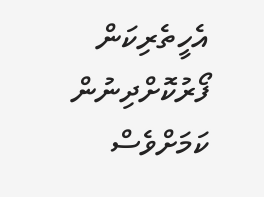އެހީތެރިކަން ފޯރުކޮށްދިނުން ކަމަށްވެސް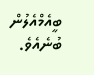ބީއެމްއެލުން ބުނެއެވެ.